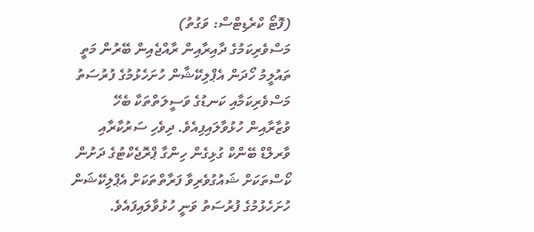(ފޮޓޯ ކްރެޑިޓްސް: ވަގުތު)
މަސްވެރިކަމުގެ ދާއިރާއިން ރާއްޖެއިން ބޭރުން މަތީ ތައުލީމު ހޯދަން އެޕްލިކޭޝާން ހުށަހެޅުމުގެ ފުރުސަތު މަސްވެރިކަމާއި ކަނޑުގެ ވަސީލަތްތަކާ ބެހޭ ވުޒާރާއިން ހުޅުވާލައިފިއެވެ. ދިވެހި ސަރުކާރާއި ވާރލްޑް ބޭންކް ގުޅިގެން ހިންގާ ޕްރޮޖެކްޓުގެ ދަށުން ކޯސްތަކަށް ޝައުގުވެރިވާ ފަރާތްތަކަށް އެޕްލިކޭޝަން ހުށަހެޅުމުގެ ފުރުސަތު ވަނީ ހުޅުވާލައިފައެވެ.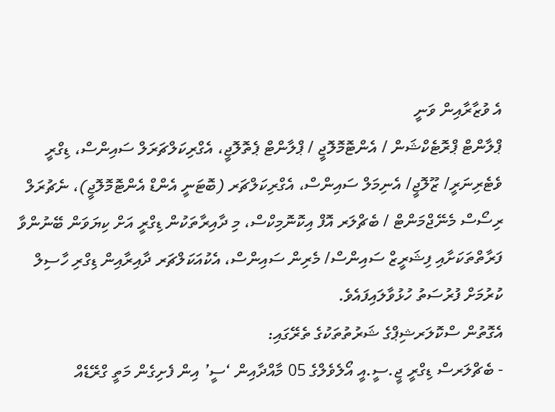އެ ވުޒާރާއިން ވަނީ
ޕްލާންޓް ޕްރޮޓެކްޝަން / އެންޓޮމޮލޮޖީ / ޕްލާންޓް ޕެތޮލޮޖީ، އެގްރިކަލްޗަރަލް ސައިންސް، ޑިގްރީ ވެޓެރިނަރީ/ ޒޫލޮޖީ/ އެނިމަލް ސައިންސް، އެގްރިކަލްޗަރ (ބޮޓަނީ އެންޑް އެންޓޮމޮލޮޖީ)، ނެޗުރަލް ރިސޯސް މެނޭޖްމަންޓް / ބެޗްލަރ އޮފް އިކޮނޮމިކްސް، މި ދާއިރާތަކުން ޑިގްރީ އަށް ކިޔަވަން ބޭނުންވާ ފަރާތްތަކަށާއި ފިޝަރީޒް ސައިންސް/ މެރިން ސައިންސް، އެކުއަކަލްޗަރ ދާއިރާއިން ޑިގްރި ހާސިލް ކުރުމަށް ފުރުސަތު ހުޅުވާލައިފައެވެ.
އެގޮތުން ސްކޮލަރޝިޕްގެ ޝަރުތުތަކުގެ ތެރޭގައި:
- ބެޗްލަރސް ޑިގްރީ ޖީ.ސީ.އީ އޯލެވެލްގެ 05 މާއްދާއިން ‘ސީ’ އިން ފެށިގެން މަތީ ގްރޭޑެއް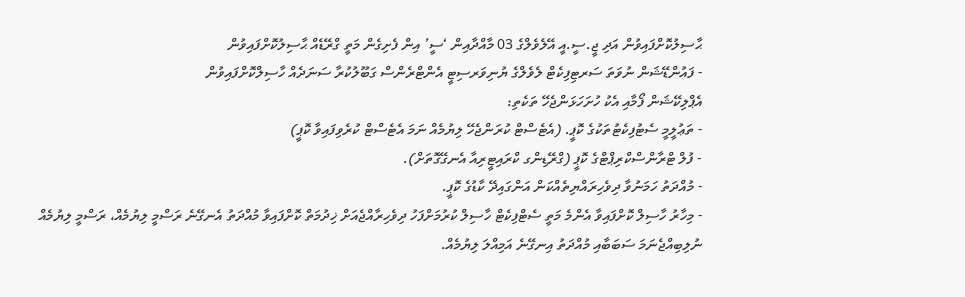ޙާސިލުކޮށްފައިވުން އަދި ޖީ.ސީ.އީ އޭލެވެލްގެ 03 މާއްދާއިން ‘ސީ’ އިން ފެށިގެން މަތީ ގްރޭޑެއް ޙާސިލުކޮށްފައިވުން
- ފައުންޑޭޝަން ނުވަތަ ސަރޓިފިކެޓް ލެވެލްގެ ޔުނިވަރސިޓީ އެންޓްރެންސް ގަބޫލުކުރާ ސަނަދެއް ހާސިލްކޮށްފައިވުން
އެޕްލިކޭޝަން ފޯމާއި އެކު ހުށަހަޅަންޖެހޭ ތަކެތި:
- ތަޢުލީމީ ސެޓުފިކެޓުތަކުގެ ކޮޕީ. (އެޓެސްޓް ކުރަންޖެހޭ ލިޔުމެއް ނަމަ އެޓެސްޓް ކުރެވިފައިވާ ކޮޕީ)
- ފުލް ޓްރާންސްކްރިޕްޓްގެ ކޮޕީ (ގްރޭޑިންގ ކްރައިޓީރިއާ އެނގޭގޮތަށް).
- މުއްދަތު ހަމަނުވާ ދިވެހިރައްޔިތެއްކަން އަންގައިދޭ ކާޑުގެ ކޮޕީ.
- މިހާރު ހާސިލް ކޮށްފައިވާ އެންމެ މަތީ ސެޓްފިކެޓް ހާސިލް ކުރުމަށްފަހު ދިވެހިރާއްޖެއަށް ޚިދުމަތް ކޮށްފައިވާ މުއްދަތު އެނގޭނެ ރަސްމީ ލިޔުމެއް، ރަސްމީ ލިޔުމެއް ނުލިބިއްޖެނަމަ ސަބަބާއި މުއްދަތު އިނގޭނެ އަމިއްލަ ލިޔުމެއް.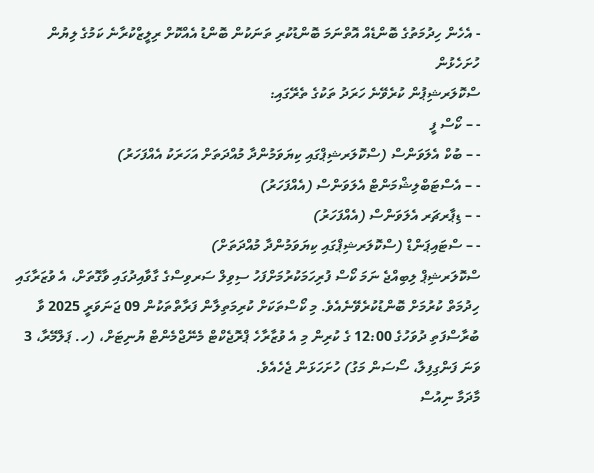- އެހެން ހިދުމަތުގެ ބޮންޑެއް އޮތްނަމަ ބޮންޑުކުރި ތަނަކުން ބޮންޑު އެއްކޮށް ރިލީޒްކުރާނެ ކަމުގެ ލިޔުން ހުށަހެޅުން
ސްކޮލަރޝިޕުން ކުރެވޭނެ ހަރަދު ތަކުގެ ތެރޭގައި:
- – ކޯސް ފީ
- – ބުކް އެލަވަންސް (ސްކޮލަރޝިޕްގައި ކިޔަވަމުންދާ މުއްދަތަށް އަހަރަކު އެއްފަހަރު)
- – އެސްޓަބްލިޝްމަންޓް އެލަވަންސް (އެއްފަހަރު)
- – ޑިޕާރޗަރ އެލަވަންސް (އެއްފަހަރު)
- – ސްޓައިޕަންޑް (ސްކޮލަރޝިޕްގައި ކިޔަވަމުންދާ މުއްދަތަށް)
ސްކޮލަރޝިޕް ލިބިއްޖެ ނަމަ ކޯސް ފުރިހަމަކުރުމަށްފަހު ސިވިލް ސަރވިސްގެ ގާވާއިދުގައި ވާގޮތަށް، އެ ވުޒަރާގައި ހިދުމަތް ކުރުމަށް ބޮންޑުކުރެވޭނެއެވެ. މި ކޯސްތަކަށް ކުރިމަތިލާން ފަރާތްތަކުން 09 ޖަނަވަރީ 2025 ވާ ބުރާސްފަތި ދުވަހުގެ 12:00 ގެ ކުރިން މި އެ ވުޒާރާހެ ޕްރޮޖެކްޓް މެނޭޖްމެންޓް ޔުނިޓަށް، (ހ. ޕަލްމޭރާ، 3 ވަނަ ފަންގިފިލާ، ސޯސަން މަގު) ހުށަހަޅަން ޖެހެއެވެ.
މާދަމާ ނިއުސް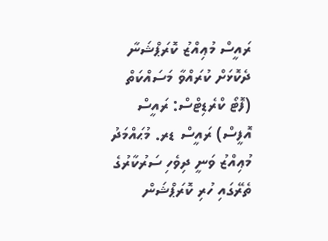ރައީސް މުޢިއްޒު ކޮރަޕްޝަނާ ދެކޮޅަށް ކުރައްވާ މަސައްކަތް
(ފޮޓޯ ކްރެޑިޓްސް: ރައީސް އޮފީސް) ރައީސް ޑރ. މުޙައްމަދު މުޢިއްޒު ވަނީ ދިވެހި ސަރުކާރުގެ ތެރޭގައި ހުރި ކޮރަޕްޝަން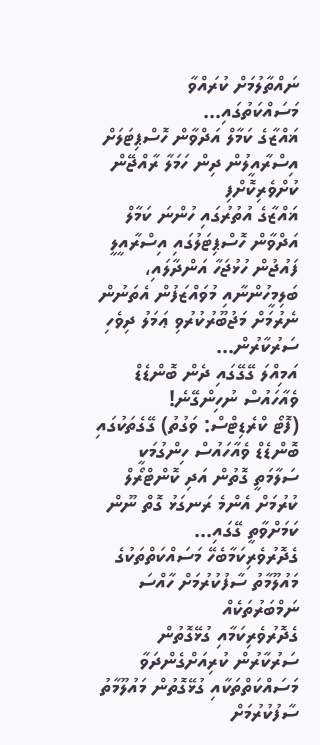ނައްތާލުމަށް ކުރައްވާ މަސައްކަތުގައި...
ޣައްޒާގެ ކަމާލް އަދްވާން ހޮސްޕިޓަލަށް އިސްރާއީލުން ދިން ހަމަލާ ރާއްޖޭން ކުށްވެރިކޮށްފި
ޣައްޒާގެ އުތުރުގައި ހުންނަ ކަމާލް އަދްވާން ހޮސްޕިޓަލުގައި އިސްރާއީލީ ފައުޖުން ހުޅުޖަހާ އަންދާލައި، ބަލިމީހުންނާއި މުވައްޒަފުން އެތަނުން ނެރުމަށް މަޖުބޫރުކުރުވި ޢަމަލު ދިވެހި ސަރުކާރުން...
އަމިއްލަ ގޭގޭގައި ދެން ބޮންޑެޑް ވެއާހައުސް ނުހިންގޭނެ!
(ފޮޓޯ ކްރެޑިޓްސް: ވަގުތު) ގޭގެތަކުގައި ބޮންޑެޑް ވެއާހައުސް ހިންގުމަކީ ސަލާމަތީ ގޮތުން އަދި ކޮންޓްރޯލް ކުރުމަށް އެންމެ ރަނގަޅު ގޮތް ނޫން ކަމަށްވާތީ ގޭގައި...
ގެދޮރުވެރިކަމާބެހޭ މަސައްކަތްތަކުގެ މައުލޫމާތު ސާފުކުރުމަށް ހާއްސަ ނަމްބަރުތަކެއް
ގެދޮރުވެރިކަމާއި ގުޅޭގޮތުން ސަރުކާރުން ކުރިއަށްގެންދަވާ މަސައްކަތްތަކާއި ގުޅޭގޮތުން މައުލޫމާތު ސާފުކުރުމަށް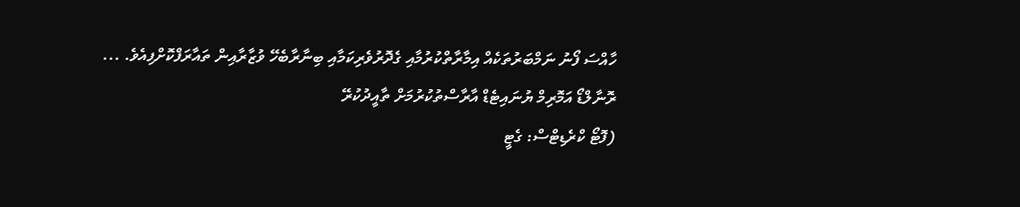ހާއްސަ ފޯނު ނަމްބަރުތަކެއް އިމާރާތްކުރުމާއި ގެދޮރުވެރިކަމާއި ބިނާރާބެހޭ ވުޒާރާއިން ތައާރަފްކޮށްފިއެވެ. ...
ރޮނާލްޑޯ އަމޮރިމް ޔުނައިޓެޑް އާރާސްތުކުރުމަށް ތާއީދުކުރޭ
(ފޮޓޯ ކްރެޑިޓްސް: ގެޓީ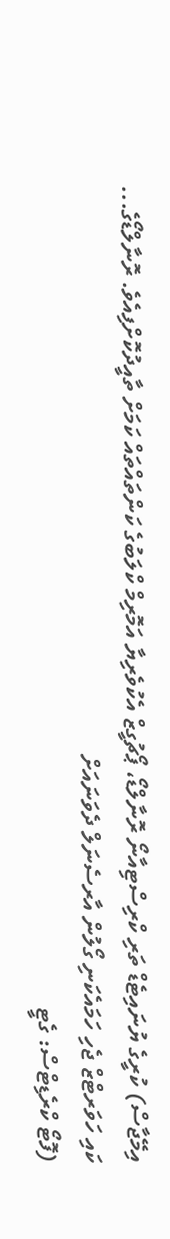އިމޭޖާސް) ކުރީގެ ޔުނައިޓެޑް ތަރި ކްރިސްޓިއާނޯ ރޮނާލްޑޯ، ޕޯޗުގީޒް އެކުވެރިޔާ އަމޮރިމް ކްލަބުގެ ކަންތައްތައް ކަމަށް ތާއީދުކޮށްފިއެވެ. ރޮނާލްޑޯގެ...
ކައި ހަވަރޓްޒް ޖެހި ހަމައެކަނި ގޯލުން އާރސެނަލް ދެވަނައަށް
(ފޮޓޯ ކްރެޑިޓްސް: ގެޓީ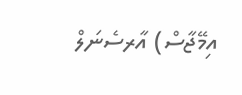އިމޭޖާސް) އާރސެނަލް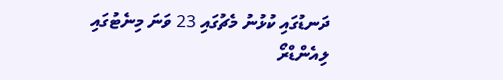ދަނޑުގައި ކުޅުނު މެޗުގައި 23 ވަނަ މިނެޓުގައި ލިއެންޑްރޯ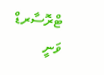ޓްރޮސާރޑް ވަނީ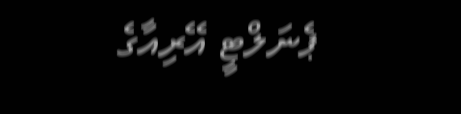ޕެނަލްޓީ އޭރިއާގެ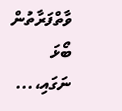ވާތްފަރާތުން ބޯޅަ ނަގައި،...